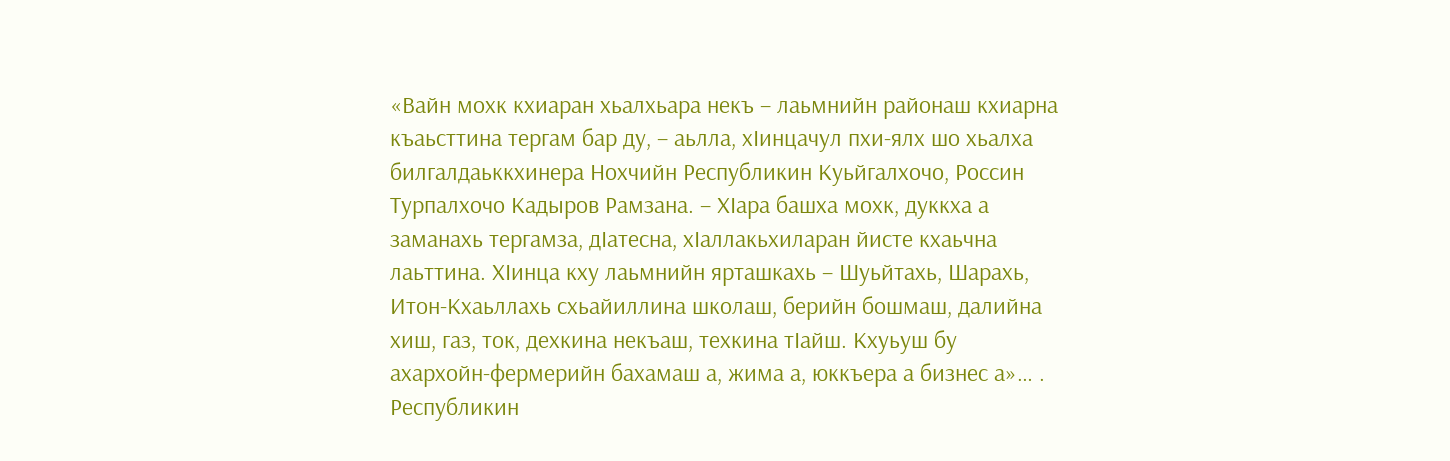«Вайн мохк кхиаран хьалхьара некъ – лаьмнийн районаш кхиарна къаьсттина тергам бар ду, – аьлла, хIинцачул пхи-ялх шо хьалха билгалдаьккхинера Нохчийн Республикин Куьйгалхочо, Россин Турпалхочо Кадыров Рамзана. – ХIара башха мохк, дуккха а заманахь тергамза, дIатесна, хIаллакьхиларан йисте кхаьчна лаьттина. ХIинца кху лаьмнийн ярташкахь – Шуьйтахь, Шарахь, Итон-Кхаьллахь схьайиллина школаш, берийн бошмаш, далийна хиш, газ, ток, дехкина некъаш, техкина тIайш. Кхуьуш бу ахархойн-фермерийн бахамаш а, жима а, юккъера а бизнес а»… .
Республикин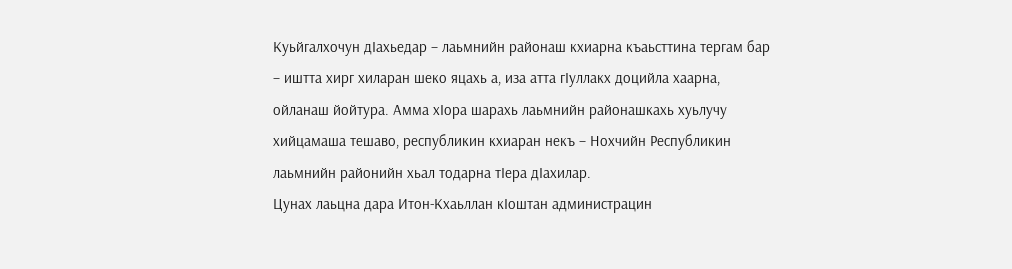Куьйгалхочун дIахьедар – лаьмнийн районаш кхиарна къаьсттина тергам бар – иштта хирг хиларан шеко яцахь а, иза атта гIуллакх доцийла хаарна, ойланаш йойтура. Амма хIора шарахь лаьмнийн районашкахь хуьлучу хийцамаша тешаво, республикин кхиаран некъ – Нохчийн Республикин лаьмнийн районийн хьал тодарна тIера дIахилар.
Цунах лаьцна дара Итон-Кхаьллан кIоштан администрацин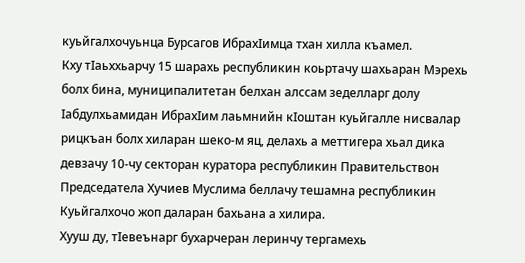куьйгалхочуьнца Бурсагов ИбрахIимца тхан хилла къамел.
Кху тIаьххьарчу 15 шарахь республикин коьртачу шахьаран Мэрехь болх бина, муниципалитетан белхан алссам зеделларг долу Iабдулхьамидан ИбрахIим лаьмнийн кIоштан куьйгалле нисвалар рицкъан болх хиларан шеко-м яц, делахь а меттигера хьал дика девзачу 10-чу секторан куратора республикин Правительствон Председатела Хучиев Муслима беллачу тешамна республикин Куьйгалхочо жоп даларан бахьана а хилира.
Хууш ду, тIевеънарг бухарчеран леринчу тергамехь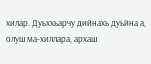хилар. Дуьххьарчу дийнахь дуьйна а, олуш ма-хиллара, архаш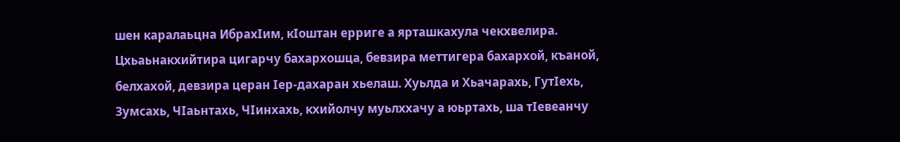шен каралаьцна ИбрахIим, кIоштан ерриге а ярташкахула чекхвелира. Цхьаьнакхийтира цигарчу бахархошца, бевзира меттигера бахархой, къаной, белхахой, девзира церан Iер-дахаран хьелаш. Хуьлда и Хьачарахь, ГутIехь, Зумсахь, ЧIаьнтахь, ЧIинхахь, кхийолчу муьлххачу а юьртахь, ша тIевеанчу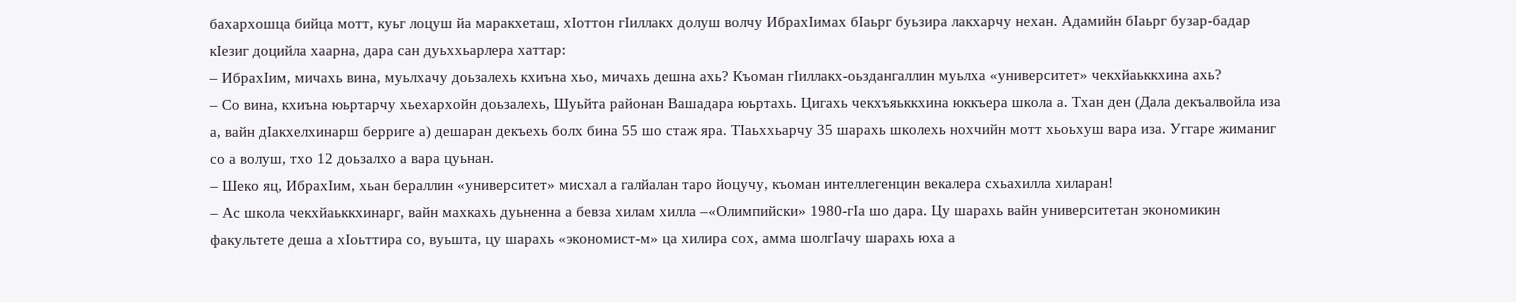бахархошца бийца мотт, куьг лоцуш йа маракхеташ, хIоттон гIиллакх долуш волчу ИбрахIимах бIаьрг буьзира лакхарчу нехан. Адамийн бIаьрг бузар-бадар кIезиг доцийла хаарна, дара сан дуьххьарлера хаттар:
– ИбрахIим, мичахь вина, муьлхачу доьзалехь кхиъна хьо, мичахь дешна ахь? Къоман гIиллакх-оьздангаллин муьлха «университет» чекхйаьккхина ахь?
– Со вина, кхиъна юьртарчу хьехархойн доьзалехь, Шуьйта районан Вашадара юьртахь. Цигахь чекхъяьккхина юккъера школа а. Тхан ден (Дала декъалвойла иза а, вайн дIакхелхинарш берриге а) дешаран декъехь болх бина 55 шо стаж яра. ТIаьххьарчу 35 шарахь школехь нохчийн мотт хьоьхуш вара иза. Уггаре жиманиг со а волуш, тхо 12 доьзалхо а вара цуьнан.
– Шеко яц, ИбрахIим, хьан бераллин «университет» мисхал а галйалан таро йоцучу, къоман интеллегенцин векалера схьахилла хиларан!
– Ас школа чекхйаьккхинарг, вайн махкахь дуьненна а бевза хилам хилла –«Олимпийски» 1980-гIа шо дара. Цу шарахь вайн университетан экономикин факультете деша а хIоьттира со, вуьшта, цу шарахь «экономист-м» ца хилира сох, амма шолгIачу шарахь юха а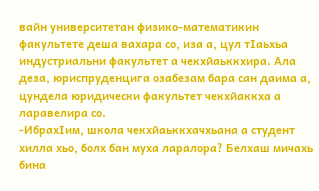вайн университетан физико-математикин факультете деша вахара со, иза а, цул тIаьхьа индустриальни факультет а чекхйаьккхира. Ала деза, юриспруденцига озабезам бара сан даима а, цундела юридически факультет чекхйаккха а ларавелира со.
-ИбрахIим, школа чекхйаьккхачхьана а студент хилла хьо, болх бан муха ларалора? Белхаш мичахь бина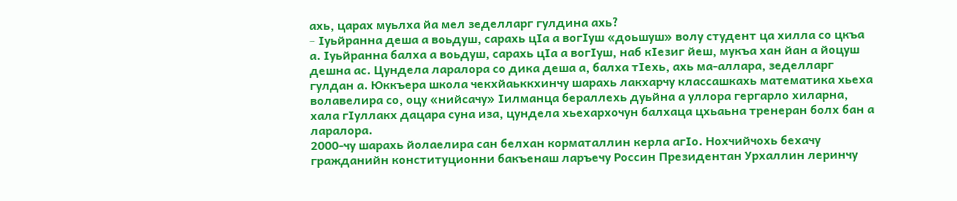ахь, царах муьлха йа мел зеделларг гулдина ахь?
– Iуьйранна деша а воьдуш, сарахь цIа а вогIуш «доьшуш» волу студент ца хилла со цкъа а. Iуьйранна балха а воьдуш, сарахь цIа а вогIуш, наб кIезиг йеш, мукъа хан йан а йоцуш дешна ас. Цундела ларалора со дика деша а, балха тIехь, ахь ма-аллара, зеделларг гулдан а. Юккъера школа чекхйаьккхинчу шарахь лакхарчу классашкахь математика хьеха волавелира со, оцу «нийсачу» Iилманца бераллехь дуьйна а уллора гергарло хиларна, хала гIуллакх дацара суна иза, цундела хьехархочун балхаца цхьаьна тренеран болх бан а ларалора.
2000-чу шарахь йолаелира сан белхан корматаллин керла агIо. Нохчийчохь бехачу гражданийн конституционни бакъенаш ларъечу Россин Президентан Урхаллин леринчу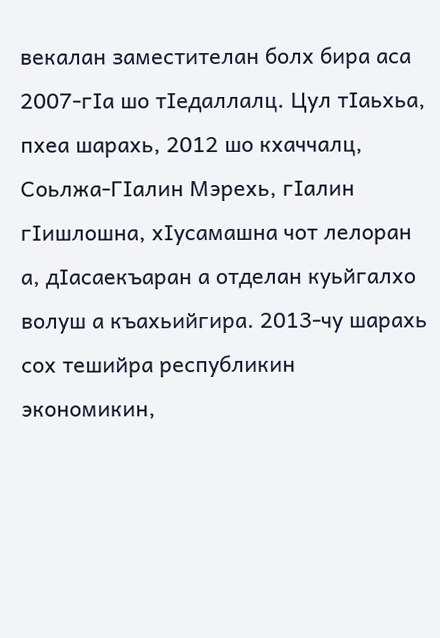векалан заместителан болх бира аса 2007-гIа шо тIедаллалц. Цул тIаьхьа, пхеа шарахь, 2012 шо кхаччалц, Соьлжа-ГIалин Мэрехь, гIалин гIишлошна, хIусамашна чот лелоран а, дIасаекъаран а отделан куьйгалхо волуш а къахьийгира. 2013-чу шарахь сох тешийра республикин экономикин,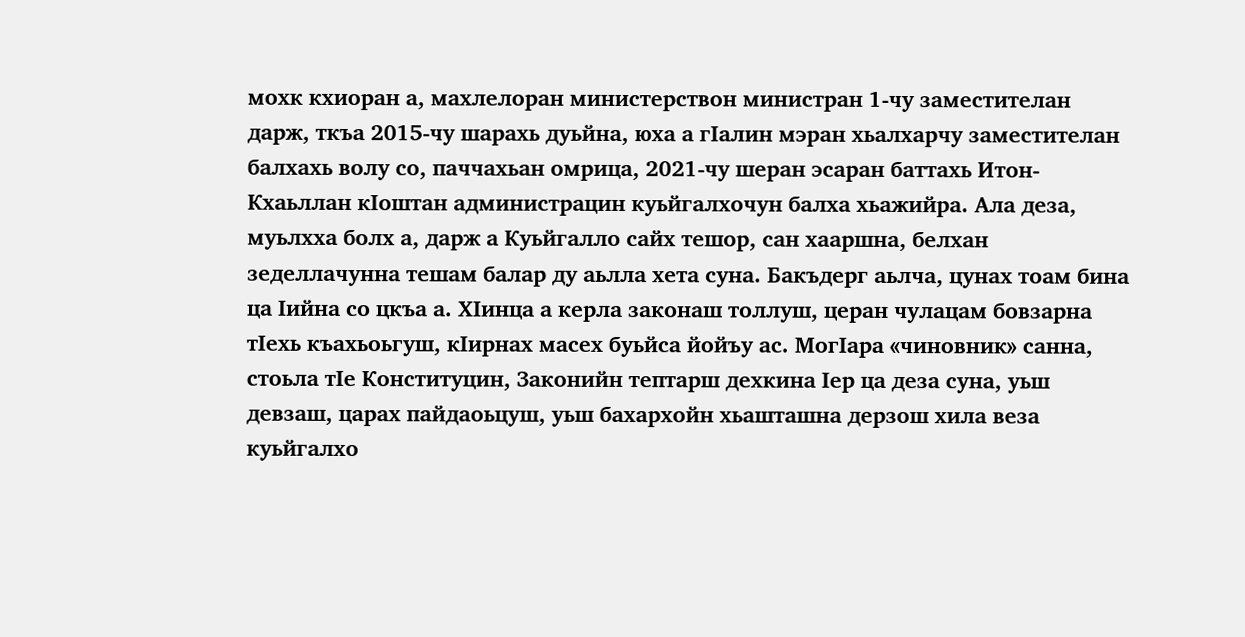мохк кхиоран а, махлелоран министерствон министран 1-чу заместителан дарж, ткъа 2015-чу шарахь дуьйна, юха а гIалин мэран хьалхарчу заместителан балхахь волу со, паччахьан омрица, 2021-чу шеран эсаран баттахь Итон-Кхаьллан кIоштан администрацин куьйгалхочун балха хьажийра. Ала деза, муьлхха болх а, дарж а Куьйгалло сайх тешор, сан хааршна, белхан зеделлачунна тешам балар ду аьлла хета суна. Бакъдерг аьлча, цунах тоам бина ца Iийна со цкъа а. ХIинца а керла законаш толлуш, церан чулацам бовзарна тIехь къахьоьгуш, кIирнах масех буьйса йойъу ас. МогIара «чиновник» санна, стоьла тIе Конституцин, Законийн тептарш дехкина Iер ца деза суна, уьш девзаш, царах пайдаоьцуш, уьш бахархойн хьашташна дерзош хила веза куьйгалхо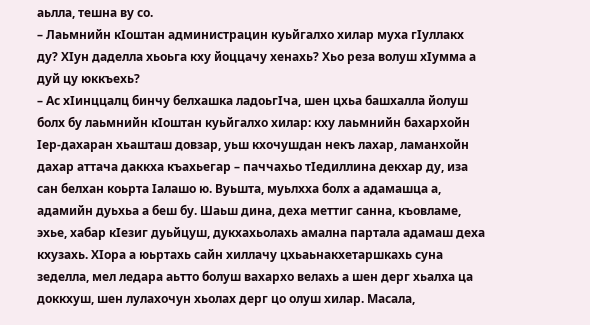аьлла, тешна ву со.
– Лаьмнийн кIоштан администрацин куьйгалхо хилар муха гIуллакх ду? ХIун даделла хьоьга кху йоццачу хенахь? Хьо реза волуш хIумма а дуй цу юккъехь?
– Ас хIинццалц бинчу белхашка ладоьгIча, шен цхьа башхалла йолуш болх бу лаьмнийн кIоштан куьйгалхо хилар: кху лаьмнийн бахархойн Iер-дахаран хьашташ довзар, уьш кхочушдан некъ лахар, ламанхойн дахар аттача даккха къахьегар – паччахьо тIедиллина декхар ду, иза сан белхан коьрта Iалашо ю. Вуьшта, муьлхха болх а адамашца а, адамийн дуьхьа а беш бу. Шаьш дина, деха меттиг санна, къовламе, эхье, хабар кIезиг дуьйцуш, дукхахьолахь амална партала адамаш деха кхузахь. ХIора а юьртахь сайн хиллачу цхьаьнакхетаршкахь суна зеделла, мел ледара аьтто болуш вахархо велахь а шен дерг хьалха ца доккхуш, шен лулахочун хьолах дерг цо олуш хилар. Масала,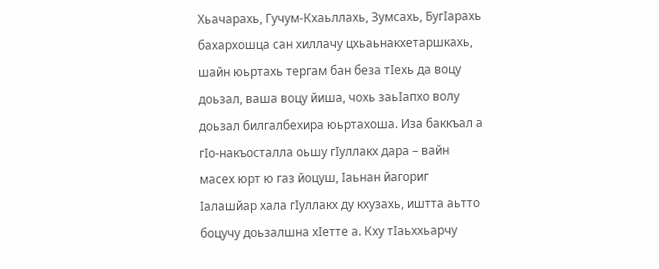Хьачарахь, Гучум-Кхаьллахь, Зумсахь, БугIарахь бахархошца сан хиллачу цхьаьнакхетаршкахь, шайн юьртахь тергам бан беза тIехь да воцу доьзал, ваша воцу йиша, чохь заьIапхо волу доьзал билгалбехира юьртахоша. Иза баккъал а гIо-накъосталла оьшу гIуллакх дара – вайн масех юрт ю газ йоцуш, Iаьнан йагориг Iалашйар хала гIуллакх ду кхузахь, иштта аьтто боцучу доьзалшна хIетте а. Кху тIаьххьарчу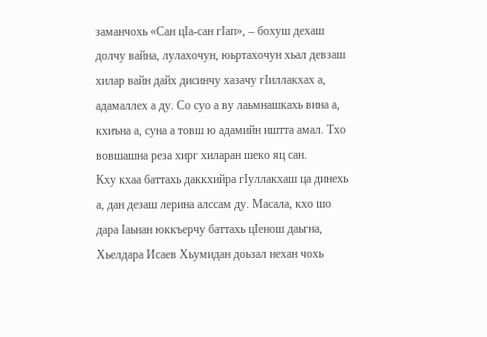заманчохь «Сан цIа-сан гIап», – бохуш дехаш долчу вайна, лулахочун, юьртахочун хьал девзаш хилар вайн дайх дисинчу хазачу гIиллакхах а, адамаллех а ду. Со суо а ву лаьмнашкахь вина а, кхиъна а, суна а товш ю адамийн иштта амал. Тхо вовшашна реза хирг хиларан шеко яц сан.
Кху кхаа баттахь даккхийра гIуллакхаш ца динехь а, дан дезаш лерина алссам ду. Масала, кхо шо дара Iаьнан юккъерчу баттахь цIенош даьгна, Хьелдара Исаев Хьумидан доьзал нехан чохь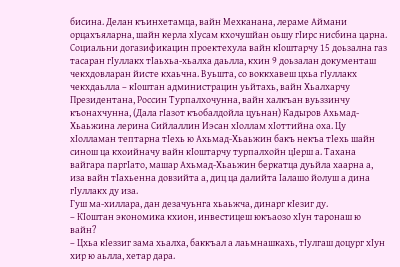бисина. Делан къинхетамца, вайн Мехканана, лераме Аймани орцахъяларна, шайн керла хIусам кхочушйан оьшу гIирс нисбина царна. Социальни догазификацин проектехула вайн кIоштарчу 15 доьзална газ тасаран гIуллакх тIаьхьа-хьалха даьлла, кхин 9 доьзалан документаш чекхдовларан йисте кхаьчна. Вуьшта, со воккхавеш цхьа гIуллакх чекхдаьлла – кIоштан администрацин уьйтахь, вайн Хьалхарчу Президентана, Россин Турпалхочунна, вайн халкъан вуьззинчу къонахчунна, (Дала гIазот къобалдойла цуьнан) Кадыров Ахьмад-Хьаьжина лерина Сийлаллин Иэсан хIоллам хIоттийна оха. Цу хIолламан тептарна тIехь ю Ахьмад-Хьаьжин бакъ некъа тIехь шайн синош ца кхоийначу вайн кIоштарчу турпалхойн цIерш а. Тахана вайгара паргIато, машар Ахьмад-Хьаьжин беркатца дуьйла хаарна а, иза вайн тIахьенна довзийта а, диц ца далийта Iалашо йолуш а дина гIуллакх ду иза.
Гуш ма-хиллара, дан дезачуьнга хьаьжча, динарг кIезиг ду.
– КIоштан экономика кхион, инвестицеш юкъаозо хIун таронаш ю вайн?
– Цхьа кIеззиг зама хьалха, баккъал а лаьмнашкахь, тIулгаш доцург хIун хир ю аьлла, хетар дара.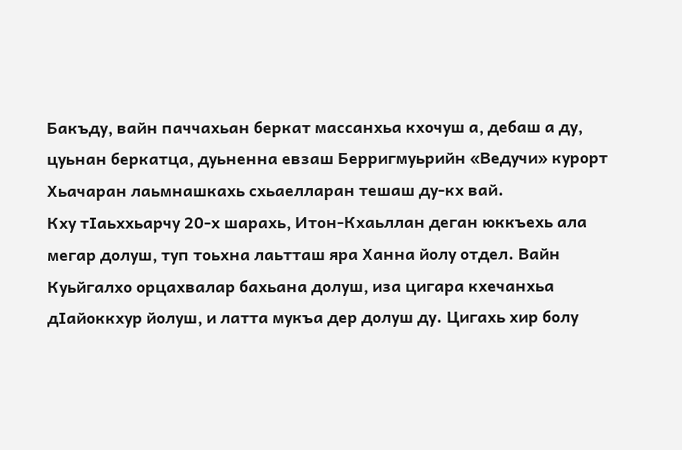Бакъду, вайн паччахьан беркат массанхьа кхочуш а, дебаш а ду, цуьнан беркатца, дуьненна евзаш Берригмуьрийн «Ведучи» курорт Хьачаран лаьмнашкахь схьаелларан тешаш ду-кх вай.
Кху тIаьххьарчу 20-х шарахь, Итон-Кхаьллан деган юккъехь ала мегар долуш, туп тоьхна лаьтташ яра Ханна йолу отдел. Вайн Куьйгалхо орцахвалар бахьана долуш, иза цигара кхечанхьа дIайоккхур йолуш, и латта мукъа дер долуш ду. Цигахь хир болу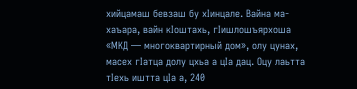хийцамаш бевзаш бу хIинцале. Вайна ма-хаъара, вайн кIоштахь, гIишлошъярхоша «МКД — многоквартирный дом», олу цунах, масех гIатца долу цхьа а цIа дац. Оцу лаьтта тIехь иштта цIа а, 240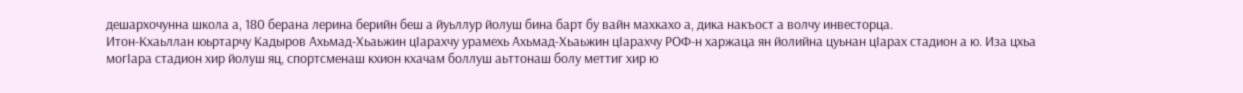дешархочунна школа а, 180 берана лерина берийн беш а йуьллур йолуш бина барт бу вайн махкахо а, дика накъост а волчу инвесторца.
Итон-Кхаьллан юьртарчу Кадыров Ахьмад-Хьаьжин цIарахчу урамехь Ахьмад-Хьаьжин цIарахчу РОФ-н харжаца ян йолийна цуьнан цIарах стадион а ю. Иза цхьа могIара стадион хир йолуш яц, спортсменаш кхион кхачам боллуш аьттонаш болу меттиг хир ю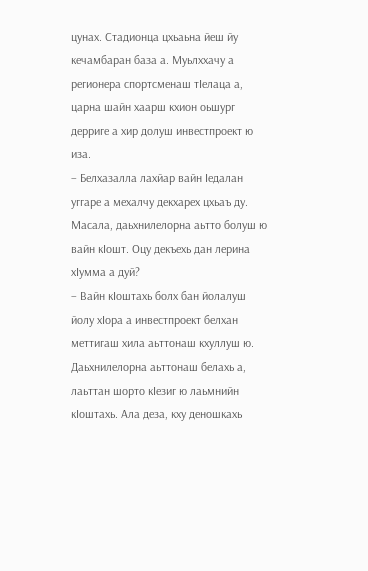цунах. Стадионца цхьаьна йеш йу кечамбаран база а. Муьлххачу а регионера спортсменаш тIелаца а, царна шайн хаарш кхион оьшург дерриге а хир долуш инвестпроект ю иза.
– Белхазалла лахйар вайн Iедалан уггаре а мехалчу декхарех цхьаъ ду. Масала, даьхнилелорна аьтто болуш ю вайн кIошт. Оцу декъехь дан лерина хIумма а дуй?
– Вайн кIоштахь болх бан йолалуш йолу хIора а инвестпроект белхан меттигаш хила аьттонаш кхуллуш ю. Даьхнилелорна аьттонаш белахь а, лаьттан шорто кIезиг ю лаьмнийн кIоштахь. Ала деза, кху деношкахь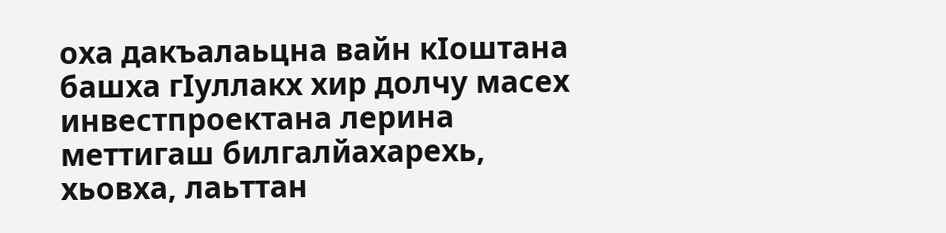оха дакъалаьцна вайн кIоштана башха гIуллакх хир долчу масех инвестпроектана лерина меттигаш билгалйахарехь, хьовха, лаьттан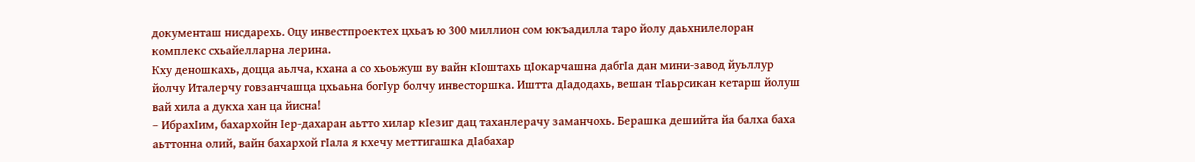документаш нисдарехь. Оцу инвестпроектех цхьаъ ю 300 миллион сом юкъадилла таро йолу даьхнилелоран комплекс схьайелларна лерина.
Кху деношкахь, доцца аьлча, кхана а со хьоьжуш ву вайн кIоштахь цIокарчашна дабгIа дан мини-завод йуьллур йолчу Италерчу говзанчашца цхьаьна богIур болчу инвесторшка. Иштта дIадодахь, вешан тIаьрсикан кетарш йолуш вай хила а дукха хан ца йисна!
– ИбрахIим, бахархойн Iер-дахаран аьтто хилар кIезиг дац таханлерачу заманчохь. Берашка дешийта йа балха баха аьттонна олий, вайн бахархой гIала я кхечу меттигашка дIабахар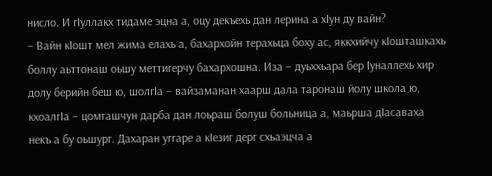нисло. И гIуллакх тидаме эцна а, оцу декъехь дан лерина а хIун ду вайн?
– Вайн кIошт мел жима елахь а, бахархойн терахьца боху ас, яккхийчу кIошташкахь боллу аьттонаш оьшу меттигерчу бахархошна. Иза – дуьххьара бер Iуналлехь хир долу берийн беш ю, шолгIа – вайзаманан хаарш дала таронаш йолу школа ю, кхоалгIа – цомгашчун дарба дан лоьраш болуш больница а, маьрша дIасаваха некъ а бу оьшург. Дахаран уггаре а кIезиг дерг схьаэцча а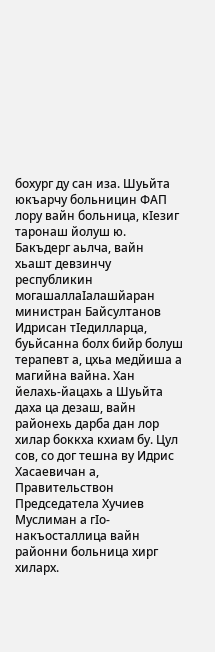бохург ду сан иза. Шуьйта юкъарчу больницин ФАП лору вайн больница, кIезиг таронаш йолуш ю. Бакъдерг аьлча, вайн хьашт девзинчу республикин могашаллаIалашйаран министран Байсултанов Идрисан тIедилларца, буьйсанна болх бийр болуш терапевт а, цхьа медйиша а магийна вайна. Хан йелахь-йацахь а Шуьйта даха ца дезаш, вайн районехь дарба дан лор хилар боккха кхиам бу. Цул сов, со дог тешна ву Идрис Хасаевичан а, Правительствон Председатела Хучиев Муслиман а гIо-накъосталлица вайн районни больница хирг хиларх.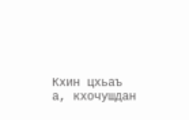Кхин цхьаъ а, кхочушдан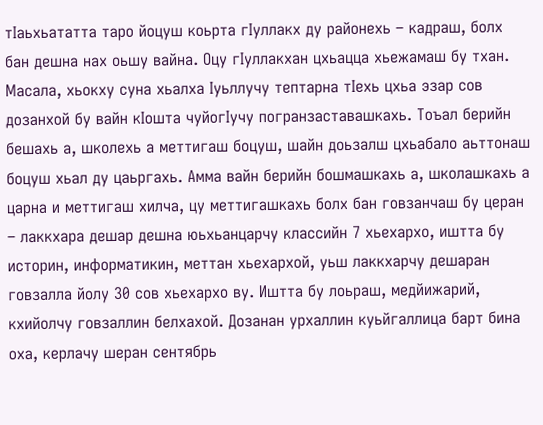тIаьхьататта таро йоцуш коьрта гIуллакх ду районехь – кадраш, болх бан дешна нах оьшу вайна. Оцу гIуллакхан цхьацца хьежамаш бу тхан. Масала, хьокху суна хьалха Iуьллучу тептарна тIехь цхьа эзар сов дозанхой бу вайн кIошта чуйогIучу погранзаставашкахь. Тоъал берийн бешахь а, школехь а меттигаш боцуш, шайн доьзалш цхьабало аьттонаш боцуш хьал ду цаьргахь. Амма вайн берийн бошмашкахь а, школашкахь а царна и меттигаш хилча, цу меттигашкахь болх бан говзанчаш бу церан – лаккхара дешар дешна юьхьанцарчу классийн 7 хьехархо, иштта бу историн, информатикин, меттан хьехархой, уьш лаккхарчу дешаран говзалла йолу 30 сов хьехархо ву. Иштта бу лоьраш, медйижарий, кхийолчу говзаллин белхахой. Дозанан урхаллин куьйгаллица барт бина оха, керлачу шеран сентябрь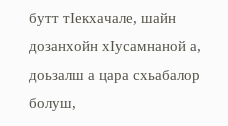бутт тIекхачале, шайн дозанхойн хIусамнаной а, доьзалш а цара схьабалор болуш,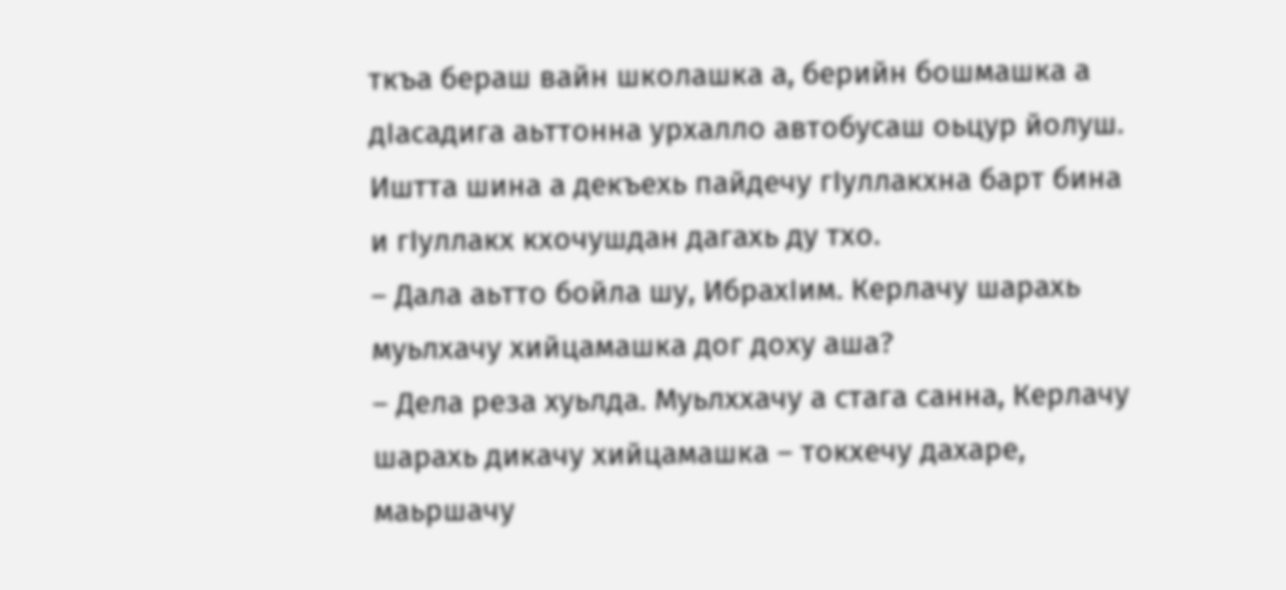ткъа бераш вайн школашка а, берийн бошмашка а дIасадига аьттонна урхалло автобусаш оьцур йолуш. Иштта шина а декъехь пайдечу гIуллакхна барт бина и гIуллакх кхочушдан дагахь ду тхо.
– Дала аьтто бойла шу, ИбрахIим. Керлачу шарахь муьлхачу хийцамашка дог доху аша?
– Дела реза хуьлда. Муьлххачу а стага санна, Керлачу шарахь дикачу хийцамашка – токхечу дахаре, маьршачу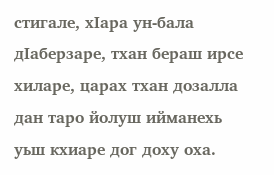стигале, хIара ун-бала дIаберзаре, тхан бераш ирсе хиларе, царах тхан дозалла дан таро йолуш ийманехь уьш кхиаре дог доху оха.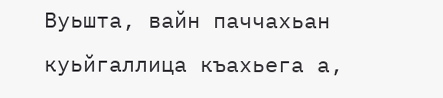Вуьшта, вайн паччахьан куьйгаллица къахьега а,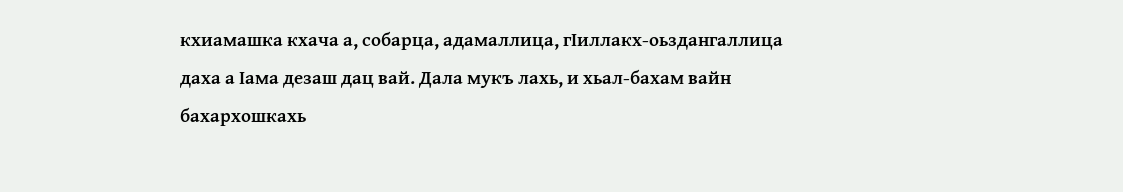кхиамашка кхача а, собарца, адамаллица, гIиллакх-оьздангаллица даха а Iама дезаш дац вай. Дала мукъ лахь, и хьал-бахам вайн бахархошкахь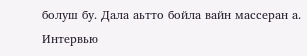болуш бу. Дала аьтто бойла вайн массеран а.
Интервью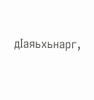дIаяьхьнарг,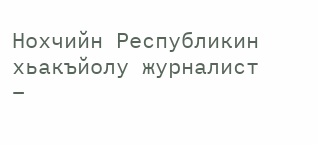Нохчийн Республикин хьакъйолу журналист –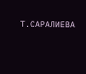Т.САРАЛИЕВА